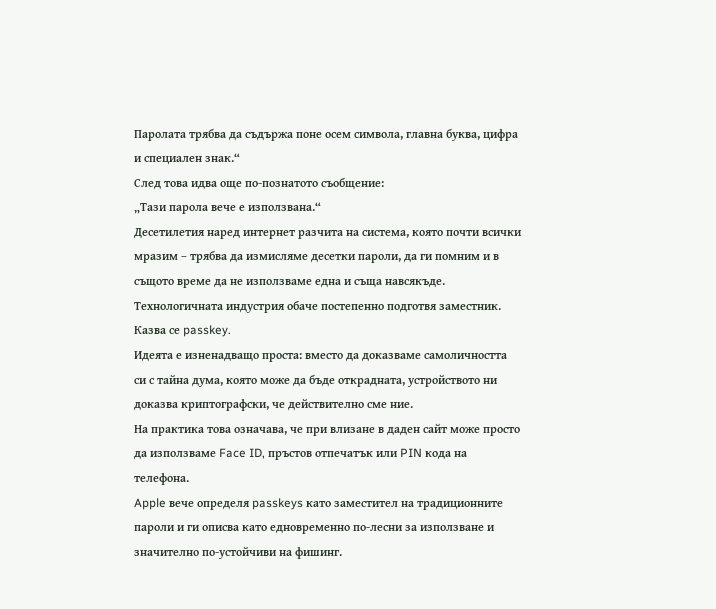Паролата трябва да съдържа поне осем символа, главна буква, цифра и специален знак.“
След това идва още по-познатото съобщение:
„Тази парола вече е използвана.“
Десетилетия наред интернет разчита на система, която почти всички мразим – трябва да измисляме десетки пароли, да ги помним и в същото време да не използваме една и съща навсякъде.
Технологичната индустрия обаче постепенно подготвя заместник.
Казва се passkey.
Идеята е изненадващо проста: вместо да доказваме самоличността си с тайна дума, която може да бъде открадната, устройството ни доказва криптографски, че действително сме ние.
На практика това означава, че при влизане в даден сайт може просто да използваме Face ID, пръстов отпечатък или PIN кода на телефона.
Apple вече определя passkeys като заместител на традиционните пароли и ги описва като едновременно по-лесни за използване и значително по-устойчиви на фишинг.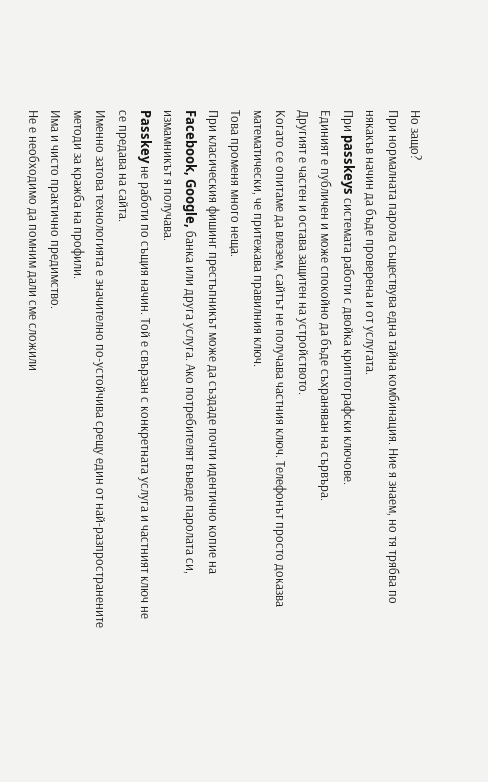Но защо?
При нормалната парола съществува една тайна комбинация. Ние я знаем, но тя трябва по някакъв начин да бъде проверена и от услугата.
При passkeys системата работи с двойка криптографски ключове.
Единият е публичен и може спокойно да бъде съхраняван на сървъра.
Другият е частен и остава защитен на устройството.
Когато се опитаме да влезем, сайтът не получава частния ключ. Телефонът просто доказва математически, че притежава правилния ключ.
Това променя много неща.
При класическия фишинг престъпникът може да създаде почти идентично копие на Facebook, Google, банка или друга услуга. Ако потребителят въведе паролата си, измамникът я получава.
Passkey не работи по същия начин. Той е свързан с конкретната услуга и частният ключ не се предава на сайта.
Именно затова технологията е значително по-устойчива срещу един от най-разпространените методи за кражба на профили.
Има и чисто практично предимство.
Не е необходимо да помним дали сме сложили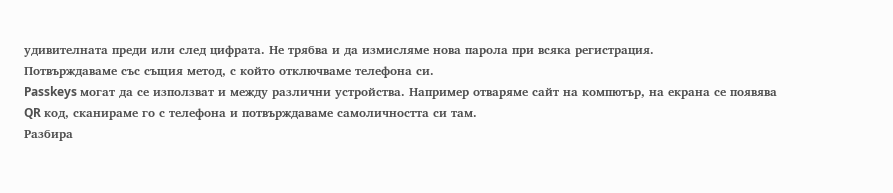удивителната преди или след цифрата. Не трябва и да измисляме нова парола при всяка регистрация.
Потвърждаваме със същия метод, с който отключваме телефона си.
Passkeys могат да се използват и между различни устройства. Например отваряме сайт на компютър, на екрана се появява QR код, сканираме го с телефона и потвърждаваме самоличността си там.
Разбира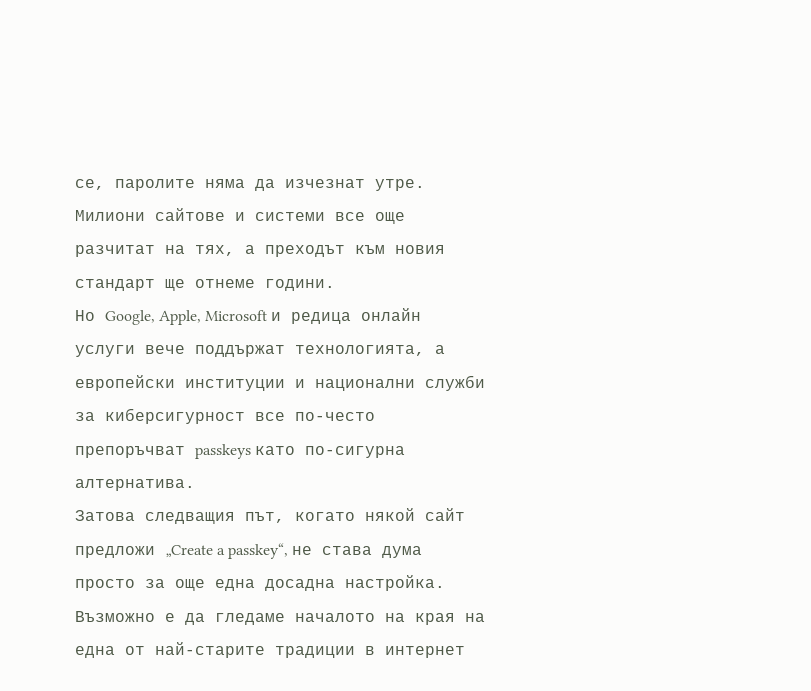се, паролите няма да изчезнат утре.
Милиони сайтове и системи все още разчитат на тях, а преходът към новия стандарт ще отнеме години.
Но Google, Apple, Microsoft и редица онлайн услуги вече поддържат технологията, а европейски институции и национални служби за киберсигурност все по-често препоръчват passkeys като по-сигурна алтернатива.
Затова следващия път, когато някой сайт предложи „Create a passkey“, не става дума просто за още една досадна настройка.
Възможно е да гледаме началото на края на една от най-старите традиции в интернет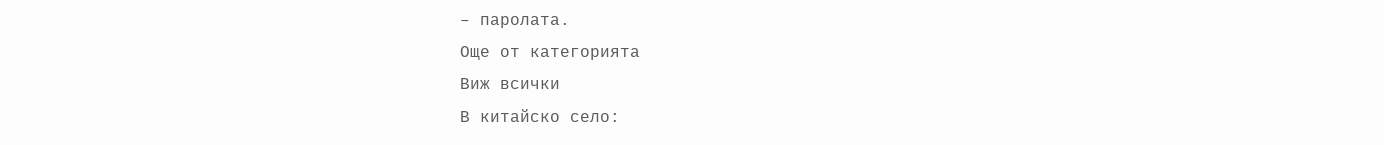– паролата.
Още от категорията
Виж всички
В китайско село: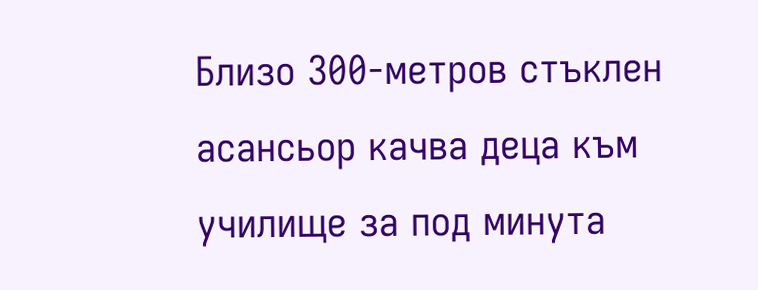Близо 300-метров стъклен асансьор качва деца към училище за под минута